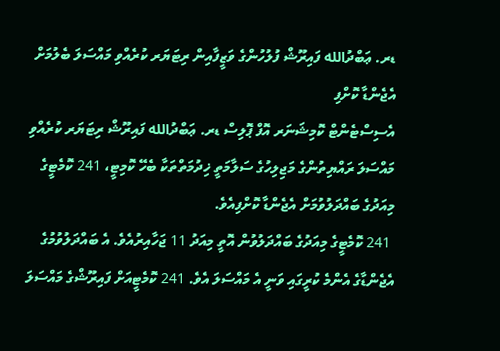ޑރ. ޢަބްދުالله ފައިރޫޝް ފުލުހުންގެ ވަޒީފާއިން ރިޓަޔަރ ކުރެއްވި މައްސަލަ ބެލުމަށް އެޖެންޑާ ކޮށްފި
އެސިސްޓެންޓް ކޮމިޝަނަރ އޮފް ޕޮލިސް ޑރ. ޢަބްދުالله ފައިރޫޝް ރިޓަޔަރ ކުރެއްވި މައްސަލަ ރައްޔިތުންގެ މަޖިލިހުގެ ސަލާމަތީ ޚިދުމަތްތަކާ ބެހޭ ކޮމިޓީ، 241 ކޮމެޓީގެ މިއަދުގެ ބައްދަލުވުމަށް އެޖެންޑާ ކޮށްފިއެވެ.
 241 ކޮމެޓީގެ މިއަދުގެ ބައްދަލުވުން އޮތީ މިއަދު 11 ޖަހާއިރުއެވެ. އެ ބައްދަލުވުމުގެ އެޖެންޑާގެ އެންމެ ކުރީގައި ވަނީ އެ މައްސަލަ އެވެ. 241 ކޮމެޓީއަށް ފައިރޫޝްގެ މައްސަލަ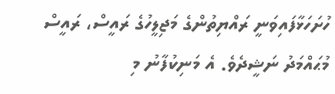ހުށަހަޅާފައިވަނީ ރައްޔިތުންގެ މަޖިލީހުގެ ރައީސް، ރައީސް މުޙައްމަދު ނަޝީދެވެ. އެ މަނިކުފާނު މި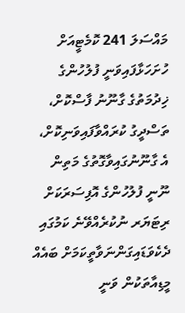މައްސަލަ 241 ކޮމެޓީއަށް ހުށަހަޅާފައިވަނީ ފުލުހުންގެ ޚިދުމަތުގެ ގާނޫނު ފާސްކޮށް، ތަސްދީގު ކުރައްވާފައިވަނިކޮށް، އެ ގާނޫނުގައިވާގޮތުގެ މަތިން ނޫނީ ފުލުހުންގެ އޮފިސަރަކަށް ރިޓަޔަރ ނުކުރެއްވޭނެ ކަމުގައި ދެކެވަޑައިގަންނަވާތީކަމަށް ބައެއް މީޑިއާތަކުން ވަނީ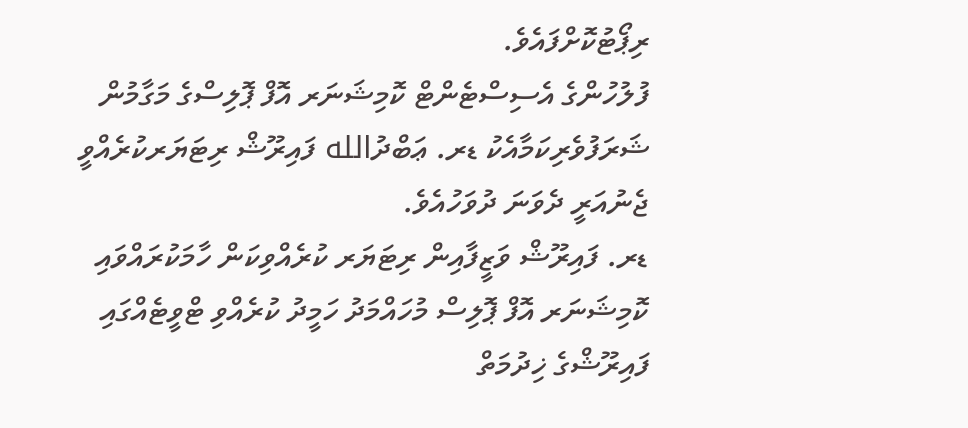ރިޕޯޓުކޮށްފައެވެ.
ފުލުހުންގެ އެސިސްޓެންޓް ކޮމިޝަނަރ އޮފް ޕޮލިސްގެ މަގާމުން ޝަރަފުވެރިކަމާއެކު ޑރ. ޢަބްދުالله ފައިރޫޝް ރިޓަޔަރކުރެއްވީ ޖެނުއަރީ ދެވަނަ ދުވަހުއެވެ.
ޑރ. ފައިރޫޝް ވަޒީފާއިން ރިޓަޔަރ ކުރެއްވިކަން ހާމަކުރައްވައި ކޮމިޝަނަރ އޮފް ޕޮލިސް މުހައްމަދު ހަމީދު ކުރެއްވި ޓްވީޓެއްގައި ފައިރޫޝްގެ ޚިދުމަތް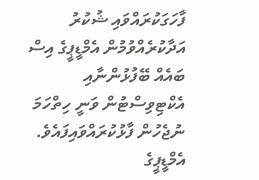ފާހަގަކުރައްވައި ޝުކުރު އަދާކުރެއްވުމުން އެމްޑީޕީގެ އިސް ބައެއް ބޭފުޅުންނާއި އެކްޓިވިސްޓުން ވަނީ ހިތްހަމަ ނުޖެހުން ފާޅުކުރައްވައިފައެވެ. އެމްޑީޕީގެ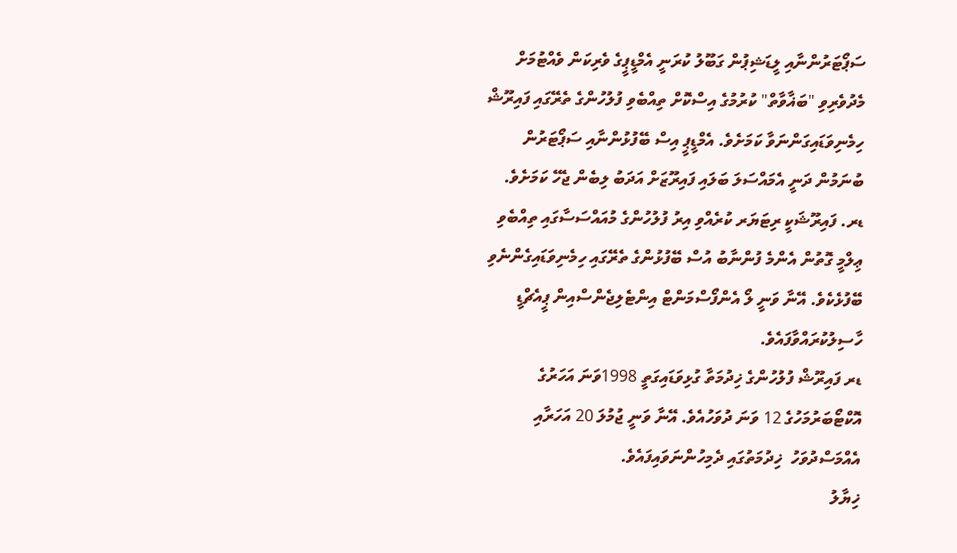ސަޕޯޓަރުންނާއި ލީޑަޝިޕުން ގަބޫލު ކުރަނީ އެމްޑީޕީގެ ވެރިކަން ވެއްޓުމަށް މެދުވެރިވި "ބަޣާވާތް" ކުރުމުގެ އިސްކޮށް ތިއްބެވި ފުލުހުންގެ ތެރޭގައި ފައިރޫޝް ހިމެނިވަޑައިގަންނަވާ ކަމަށެވެ. އެމްޑީޕީ އިސް ބޭފުޅުންނާއި ސަޕޯޓަރުން ބުނަމުން ދަނީ އެމައްސަލަ ބަލައި ފައިރޫޒަށް އަދަބު ލިބެން ޖެހޭ ކަމަށެވެ.
ޑރ. ފައިރޫޝަކީ ރިޓަޔަރ ކުރެއްވި އިރު ފުލުހުންގެ މުއައްސަސާގައި ތިއްބެވި ޢިލްމީ ގޮތުން އެންމެ ފުންނާބު އުސް ބޭފުޅުންގެ ތެރޭގައި ހިމެނިވަޑައިގެންނެވި ބޭފުޅެކެވެ. އޭނާ ވަނީ ލޯ އެންފޯސްމަންޓް އިންޓެލިޖެންސްއިން ޕީއެޗްޑީ ހާސިލުކުރައްވާފައެވެ.
ޑރ ފައިރޫޝް ފުލުހުންގެ ޚިދުމަތާ ގުޅިވަޑައިގަތީ 1998ވަނަ އަހަރުގެ އޮކްޓޯބަރުމަހުގެ 12 ވަނަ ދުވަހުއެވެ. އޭނާ ވަނީ ޖުމުލަ 20 އަހަރާއި އެއްމަސްދުވަހު  ޚިދުމަތުގައި ދެމިހުންނަވައިފައެވެ.
ޚިޔާލު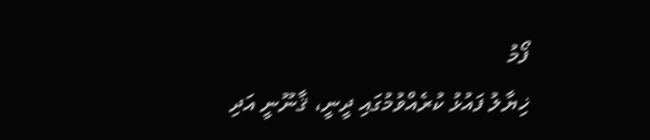ފޯމު
ޚިޔާލު ފައުޅު ކުރެއްވުމުގައި ދީނީ، ޤާނޫނީ އަދި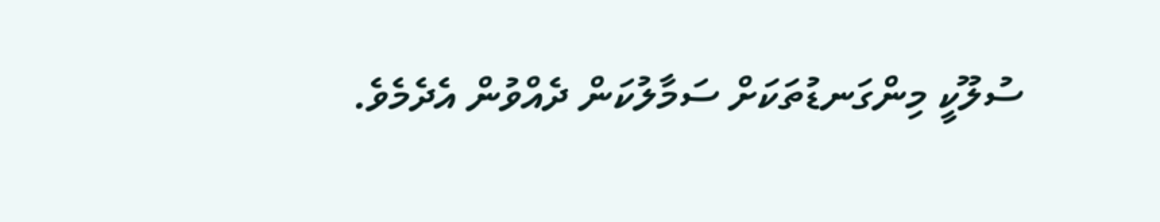ސުލޫކީ މިންގަނޑުތަކަށް ސަމާލުކަން ދެއްވުން އެދެމެވެ.